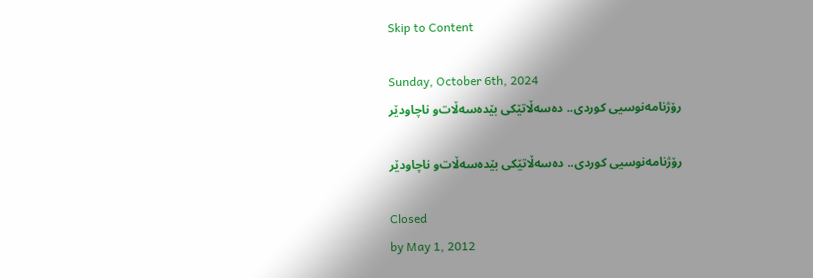Skip to Content

Sunday, October 6th, 2024
رۆژنامه‌نوسیی كوردی.. ده‌سه‌ڵاتێكی بێده‌سه‌ڵات‌و ناچاودێر

رۆژنامه‌نوسیی كوردی.. ده‌سه‌ڵاتێكی بێده‌سه‌ڵات‌و ناچاودێر

Closed
by May 1, 2012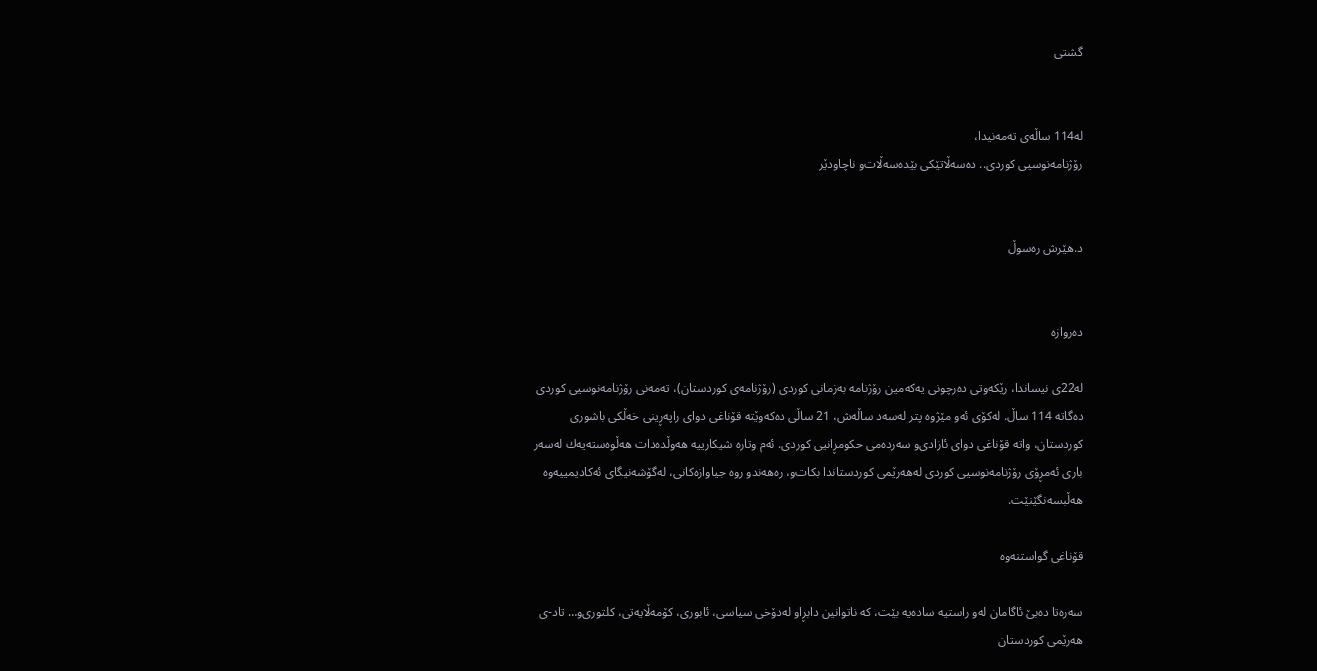گشتی


له‌114 ساڵه‌ی ته‌مه‌نیدا،
رۆژنامه‌نوسیی كوردی.. ده‌سه‌ڵاتێكی بێده‌سه‌ڵات‌و ناچاودێر


د.هێرش ره‌سوڵ


ده‌روازه‌

له‌22ی نیساندا، رێكه‌وتی ده‌رچونی یه‌كه‌مین رۆژنامه‌ به‌زمانی كوردی (رۆژنامه‌ی كوردستان)، ته‌مه‌نی رۆژنامه‌نوسیی كوردی ده‌گاته‌ 114 ساڵ. له‌كۆی ئه‌و مێژوه‌ پتر له‌سه‌د ساڵه‌ش، 21 ساڵی ده‌كه‌وێته‌ قۆناغی دوای راپه‌ڕینی خه‌ڵكی باشوری كوردستان، واته‌ قۆناغی دوای ئازادی‌و سه‌رده‌می حكومڕانیی كوردی. ئه‌م وتاره‌ شیكارییه‌ هه‌وڵده‌دات هه‌ڵوه‌سته‌یه‌ك له‌سه‌ر باری ئه‌مڕۆی رۆژنامه‌نوسیی كوردی له‌هه‌رێمی كوردستاندا بكات‌و، ره‌هه‌ند‌و روه‌ جیاوازه‌كانی، له‌گۆشه‌نیگای ئه‌كادیمییه‌وه‌ هه‌ڵبسه‌نگێنێت.

قۆناغی گواستنه‌وه‌

سه‌ره‌تا ده‌بێ ئاگامان له‌و راستیه‌ ساده‌یه‌ بێت، كه‌ ناتوانین دابڕاو له‌دۆخی سیاسی، ئابوری، كۆمه‌ڵایه‌تی، كلتوری‌و… تاد-ی هه‌رێمی كوردستان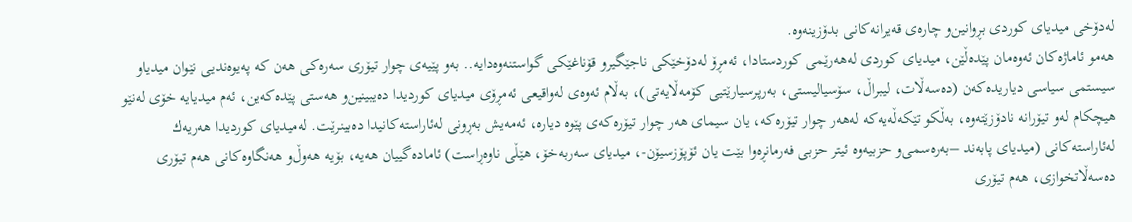له‌دۆخی میدیای كوردی بڕوانین‌و چاره‌ی قه‌یرانه‌كانی بدۆزینه‌وه‌.
هه‌مو ئاماژه‌كان ئه‌وه‌مان پێده‌ڵێن، میدیای كوردی له‌هه‌رێمی كوردستادا، ئه‌مڕۆ له‌دۆخێكی ناجێگیر‌و قۆناغێكی گواستنه‌وه‌دایه‌.. به‌و پێیه‌ی چوار تیۆری سه‌ره‌كی هه‌ن كه‌ په‌یوه‌ندیی نێوان میدیا‌و سیستمی سیاسی دیاریده‌كه‌ن (ده‌سه‌ڵات، لیبراڵ، سۆسیالیستی، به‌رپرسیارێتیی كۆمه‌ڵایه‌تی)، به‌ڵام ئه‌وه‌ی له‌واقیعی ئه‌مڕۆی میدیای كوردیدا ده‌یبینین‌و هه‌ستی پێده‌كه‌ین، ئه‌م میدیایه‌ خۆی له‌نێو هیچكام له‌و تیۆرانه‌ نادۆزێته‌وه‌، به‌ڵكو تێكه‌ڵه‌یه‌كه‌ له‌هه‌ر چوار تیۆره‌كه‌، یان سیمای هه‌ر چوار تیۆره‌كه‌ی پێوه‌ دیاره‌، ئه‌مه‌یش به‌ڕونی له‌ئاراسته‌كانیدا ده‌بینرێت. له‌میدیای كوردیدا هه‌ریه‌ك له‌ئاراسته‌كانی (میدیای پابه‌ند –به‌ره‌سمی‌و حزبیه‌وه‌ ئیتر حزبی فه‌رمانڕه‌وا بێت یان ئۆپۆزسیۆن-، میدیای سه‌ربه‌خۆ، هێڵی ناوه‌ڕاست) ئاماده‌گییان هه‌یه‌، بۆیه‌ هه‌وڵ‌و هه‌نگاوه‌كانی هه‌م تیۆری ده‌سه‌ڵاتخوازی، هه‌م تیۆری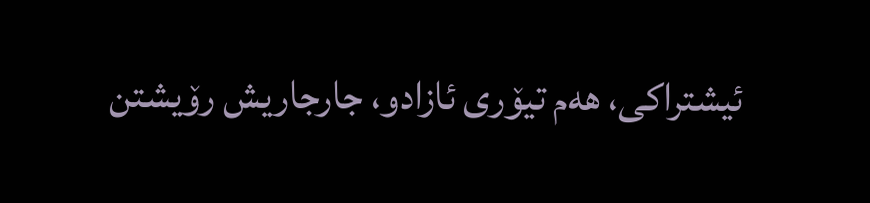ئیشتراكی، هه‌م تیۆری ئازاد‌و، جارجاریش رۆیشتن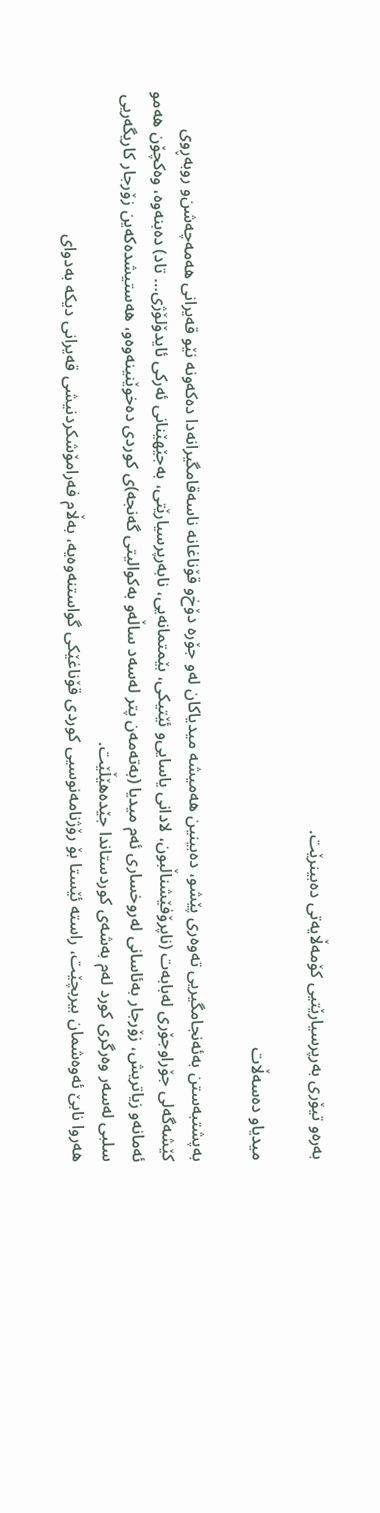به‌ره‌و تیۆری به‌رپرسیارێتیی كۆمه‌ڵایه‌تی ده‌بینرێت.

میدیا‌و ده‌سه‌ڵات

به‌پشتبه‌ستن به‌ئه‌نجامگیریی ته‌وه‌ری پێشو، ده‌بینین هه‌میشه‌ میدیاكان له‌و جۆره‌ دۆخ‌و قۆناغانه‌ ناسه‌قامگیرانه‌دا ده‌كه‌ونه‌ نێو قه‌یرانی هه‌مه‌چه‌شن‌و روبه‌ڕوی كێشه‌گه‌لی جۆراوجۆری له‌بابه‌ت (ناپرۆفێشناڵبون، لادانی یاسایی‌و ئێتیكی، بێمتمانه‌یی، نابه‌رپرسیارێتی، به‌جێهێنانی ئه‌ركی ئایدۆلۆژی… تاد) ده‌بنه‌وه‌، وه‌كچۆن هه‌مو ئه‌مانه‌‌و زیاتریش، زۆرجار به‌ئاسانی له‌روخساری ئه‌م میدیا (به‌ته‌مه‌ن پتر له‌سه‌د ساڵه‌‌و به‌كوالیتی گه‌نجه‌)ی كوردی ده‌خوێنینه‌وه‌‌و، هه‌ستیشده‌كه‌ین زۆرجار كاریگه‌ریی سلبی له‌سه‌ر وه‌رگری كورد له‌م به‌شه‌ی كوردستاندا جێده‌هێڵێت.
هه‌روا نابێ ئه‌وه‌شمان بیربچێت، راسته‌ ئێستا بۆ رۆژنامه‌نوسیی كوردی قۆناغێكی گواستنه‌وه‌یه‌، به‌ڵام فه‌رامۆشكردنیشی قه‌یرانی دیكه‌ به‌دوای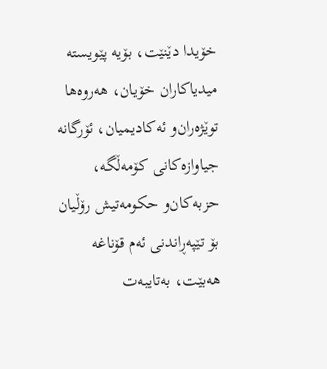خۆیدا دێنێت، بۆیه‌ پێویسته‌ میدیاكاران خۆیان، هه‌روه‌ها توێژه‌ران‌و ئه‌كادیمیان، ئۆرگانه‌ جیاوازه‌كانی كۆمه‌ڵگه‌، حزبه‌كان‌و حكومه‌تیش رۆڵیان بۆ تێپه‌ڕاندنی ئه‌م قۆناغه‌ هه‌بێت، به‌تایبه‌ت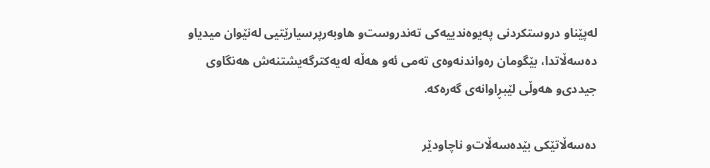له‌پێناو دروستكردنی په‌یوه‌ندییه‌كی ته‌ندروست‌و هاوبه‌رپرسیارێتیی له‌نێوان میدیا‌و ده‌سه‌ڵاتدا، بێگومان ره‌واندنه‌وه‌ی ته‌می ئه‌و هه‌ڵه‌ له‌یه‌كترگه‌یشتنه‌ش هه‌نگاوی جیددی‌و هه‌وڵی لێبڕاوانه‌ی گه‌ره‌كه‌.

ده‌سه‌ڵاتێكی بێده‌سه‌ڵات‌و ناچاودێر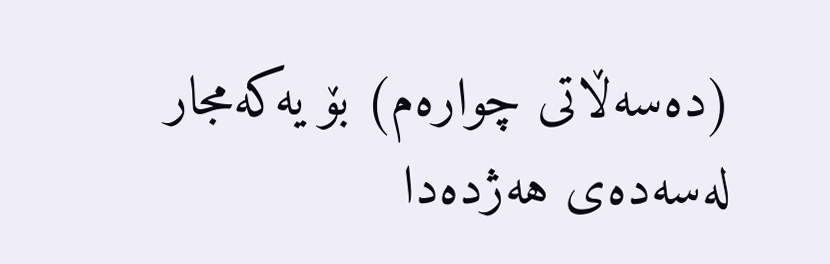(ده‌سه‌ڵاتی چواره‌م) بۆ یه‌كه‌مجار له‌سه‌ده‌ی هه‌ژده‌دا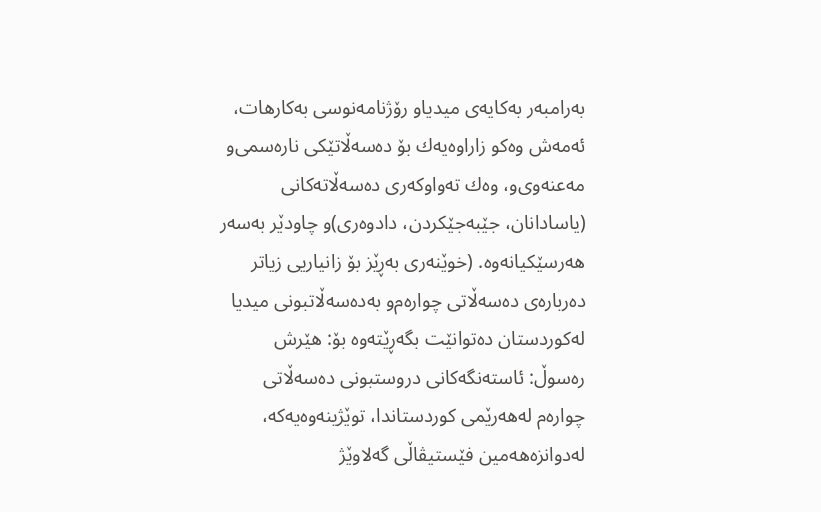به‌رامبه‌ر به‌كایه‌ی میدیا‌و رۆژنامه‌نوسی به‌كارهات، ئه‌مه‌ش وه‌كو زاراوه‌یه‌ك بۆ ده‌سه‌ڵاتێكی ناره‌سمی‌و مه‌عنه‌وی‌و، وه‌ك ته‌واوكه‌ری ده‌سه‌ڵاته‌كانی (یاسادانان، جێبه‌جێكردن، دادوه‌ری)و چاودێر به‌سه‌ر هه‌رسێكیانه‌وه‌. (خوێنه‌ری به‌ڕێز بۆ زانیاریی زیاتر ده‌رباره‌ی ده‌سه‌ڵاتی چواره‌م‌و به‌ده‌سه‌ڵاتبونی میدیا له‌كوردستان ده‌توانێت بگه‌ڕێته‌وه‌ بۆ: هێرش ره‌سوڵ: ئاسته‌نگه‌كانی دروستبونی ده‌سه‌ڵاتی چواره‌م له‌هه‌رێمی كوردستاندا، توێژینه‌وه‌یه‌كه‌، له‌دوانزه‌هه‌مین فێستیڤاڵی گه‌لاوێژ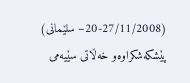(20-27/11/2008– سلێمانی) پێشكه‌شكراوه‌‌و خه‌ڵاتی سێیه‌می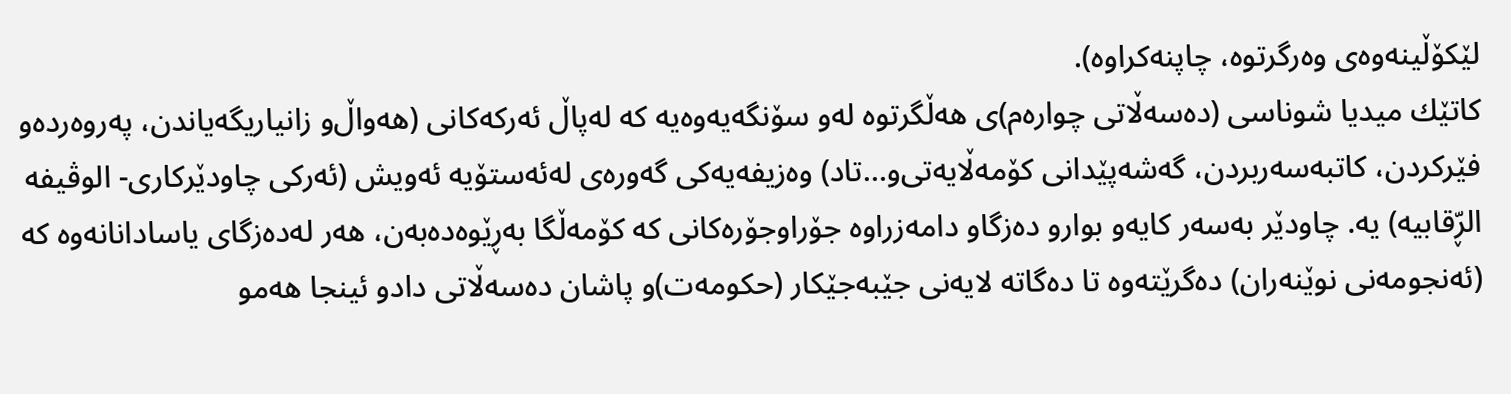لێكۆڵینه‌وه‌ی وه‌رگرتوه‌، چاپنه‌كراوه‌).
كاتێك میدیا شوناسی (ده‌سه‌ڵاتی چواره‌م)ی هه‌ڵگرتوه‌ له‌و سۆنگه‌یه‌وه‌یه‌ كه‌ له‌پاڵ ئه‌ركه‌كانی (هه‌واڵ‌و زانیاریگه‌یاندن، په‌روه‌رده‌‌و فێركردن، كاتبه‌سه‌ربردن، گه‌شه‌پێدانی كۆمه‌ڵایه‌تی‌و…تاد) وه‌زیفه‌یه‌كی گه‌وره‌ی له‌ئه‌ستۆیه‌ ئه‌ویش (ئه‌ركی چاودێركاری- الوڤیفه‌ الڕّقابیه‌) یه‌. چاودێر به‌سه‌ر كایه‌‌و بوار‌و ده‌زگا‌و دامه‌زراوه‌ جۆراوجۆره‌كانی كه‌ كۆمه‌ڵگا به‌ڕێوه‌ده‌به‌ن، هه‌ر له‌ده‌زگای یاسادانانه‌وه‌ كه‌ (ئه‌نجومه‌نی نوێنه‌ران) ده‌گرێته‌وه‌ تا ده‌گاته‌ لایه‌نی جێبه‌جێكار (حكومه‌ت)و پاشان ده‌سه‌ڵاتی داد‌و ئینجا هه‌مو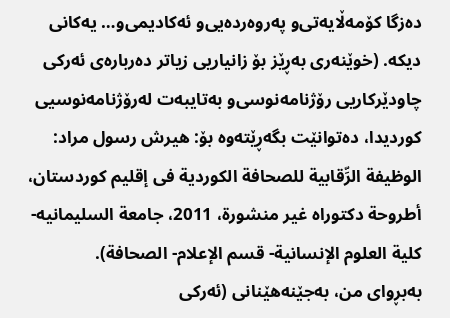ده‌زگا كۆمه‌ڵایه‌تی‌و په‌روه‌رده‌یی‌و ئه‌كادیمی‌و… یه‌كانی دیكه‌. (خوێنه‌ری به‌ڕێز بۆ زانیاریی زیاتر ده‌رباره‌ی ئه‌ركی چاودێركاریی رۆژنامه‌نوسی‌و به‌تایبه‌ت له‌رۆژنامه‌نوسیی كوردیدا، ده‌توانێت بگه‌ڕێته‌وه‌ بۆ: هیرش رسول مراد: الوظیفة‌ الرِّقابیة‌ للصحافة الكوردیة‌ فی إقلیم كوردستان، أطروحة‌ دكتوراه غیر منشورة‌، 2011، جامعة‌ السلیمانیه‌- كلیة‌ العلوم الإنسانیة‌- قسم الإعلام- الصحافة).
به‌بڕوای من، به‌جێنه‌هێنانی (ئه‌ركی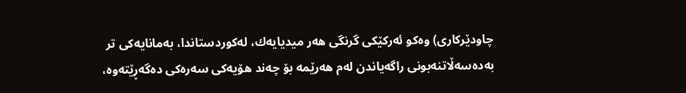چاودێركاری) وه‌كو ئه‌ركێكی گرنگی هه‌ر میدیایه‌ك، له‌كوردستاندا، به‌مانایه‌كی تر به‌ده‌سه‌ڵاتنه‌بونی راگه‌یاندن له‌م هه‌رێمه‌ بۆ چه‌ند هۆیه‌كی سه‌ره‌كی ده‌گه‌ڕێته‌وه‌،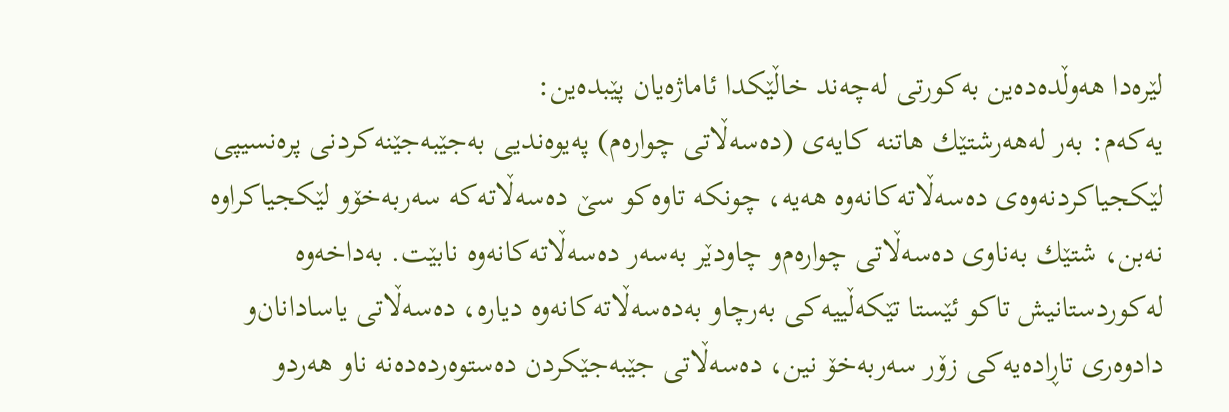لێره‌دا هه‌وڵده‌ده‌ین به‌كورتی له‌چه‌ند خاڵێكدا ئاماژه‌یان پێبده‌ین:
یه‌كه‌م: به‌ر له‌هه‌رشتێك هاتنه‌ كایه‌ی (ده‌سه‌ڵاتی چواره‌م) په‌یوه‌ندیی به‌جێبه‌جێنه‌كردنی پره‌نسیپی لێكجیاكردنه‌وه‌ی ده‌سه‌ڵاته‌كانه‌وه‌ هه‌یه‌، چونكه‌ تاوه‌كو سێ ده‌سه‌ڵاته‌كه‌ سه‌ربه‌خۆ‌و لێكجیاكراوه‌ نه‌بن، شتێك به‌ناوی ده‌سه‌ڵاتی چواره‌م‌و چاودێر به‌سه‌ر ده‌سه‌ڵاته‌كانه‌وه‌ نابێت. به‌داخه‌وه‌ له‌كوردستانیش تاكو ئێستا تێكه‌ڵییه‌كی به‌رچاو به‌ده‌سه‌ڵاته‌كانه‌وه‌ دیاره‌، ده‌سه‌ڵاتی یاسادانان‌و دادوه‌ری تاڕاده‌یه‌كی زۆر سه‌ربه‌خۆ نین، ده‌سه‌ڵاتی جێبه‌جێكردن ده‌ستوه‌رده‌ده‌نه‌ ناو هه‌ردو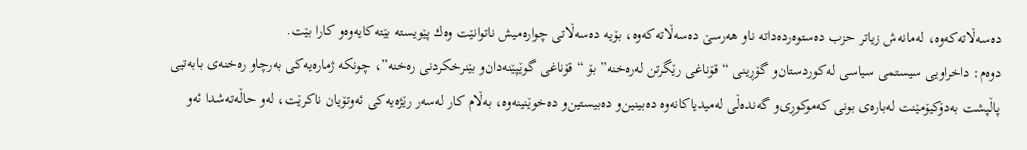ده‌سه‌ڵاته‌كه‌وه‌، له‌مانه‌ش زیاتر حزب ده‌ستوه‌رده‌داته‌ ناو هه‌رسێ ده‌سه‌ڵاته‌كه‌وه‌، بۆیه‌ ده‌سه‌ڵاتی چواره‌میش ناتوانێت وه‌ك پێویسته‌ بێته‌كایه‌وه‌‌و كارا بێت.
دوه‌م: داخراویی سیستمی سیاسی له‌كوردستان‌و گۆڕینی “قۆناغی رێگرتن له‌ره‌خنه‌” بۆ “قۆناغی گوێپێنه‌دان‌و بێنرخكردنی ره‌خنه‌”، چونكه‌ ژماره‌یه‌كی به‌رچاو ره‌خنه‌ی بابه‌تیی پاڵپشت به‌دۆكیۆمێنت له‌باره‌ی بونی كه‌موكوڕی‌و گه‌نده‌ڵی له‌میدیاكانه‌وه‌ ده‌بینین‌و ده‌بیستین‌و ده‌خوێنینه‌وه‌، به‌ڵام كار له‌سه‌ر رێژه‌یه‌كی ئه‌وتۆیان ناكرێت، له‌و حاڵه‌ته‌شدا ئه‌و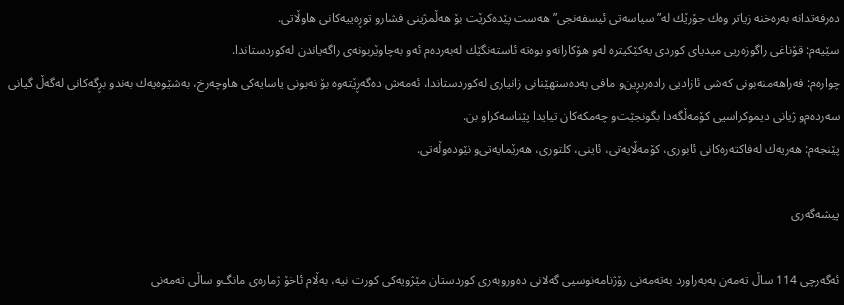ده‌رفه‌تدانه‌ به‌ره‌خنه‌ زیاتر وه‌ك جۆرێك له‌”سیاسه‌تی ئیسفه‌نجی” هه‌ست پێده‌كرێت بۆ هه‌ڵمژینی فشار‌و توڕه‌ییه‌كانی هاوڵاتی.
سێیه‌م: قۆناغی راگوزه‌ریی میدیای كوردی یه‌كێكیتره‌ له‌و هۆكارانه‌‌و بوه‌ته‌ ئاسته‌نگێك له‌به‌رده‌م ئه‌و به‌چاوێربونه‌ی راگه‌یاندن له‌كوردستاندا.
چواره‌م: فه‌راهه‌منه‌بونی كه‌شی ئازادیی راده‌ربڕین‌و مافی به‌ده‌ستهێنانی زانیاری له‌كوردستاندا، ئه‌مه‌ش ده‌گه‌ڕێته‌وه‌ بۆ نه‌بونی یاسایه‌كی هاوچه‌رخ، به‌شێوه‌یه‌ك به‌ند‌و بڕگه‌كانی له‌گه‌ڵ گیانی سه‌رده‌م‌و ژیانی دیموكراسیی كۆمه‌ڵگه‌دا بگونجێت‌و چه‌مكه‌كان تیایدا پێناسه‌كراو بن.
پێنجه‌م: هه‌ریه‌ك له‌فاكته‌ره‌كانی ئابوری، كۆمه‌ڵایه‌تی، ئاینی، كلتوری، هه‌رێمایه‌تی‌و نێوده‌وڵه‌تی.

پیشه‌گه‌ری

ئه‌گه‌رچی 114 ساڵ ته‌مه‌ن به‌به‌راورد به‌ته‌مه‌نی رۆژنامه‌نوسیی گه‌لانی ده‌وروبه‌ری كوردستان مێژویه‌كی كورت نیه‌، به‌ڵام ئاخۆ ژماره‌ی مانگ‌و ساڵی ته‌مه‌نی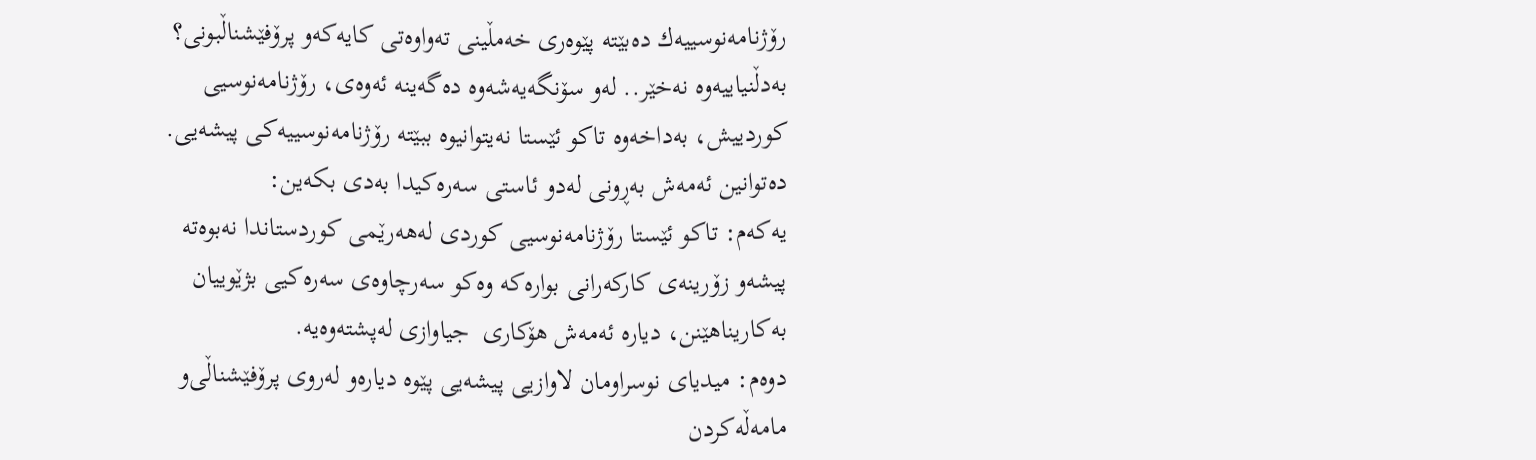رۆژنامه‌نوسییه‌ك ده‌بێته‌ پێوه‌ری خه‌مڵینی ته‌واوه‌تی كایه‌كه‌‌و پرۆفێشناڵبونی؟ به‌دڵنیاییه‌وه‌ نه‌خێر.. له‌و سۆنگه‌یه‌شه‌وه‌ ده‌گه‌ینه‌ ئه‌وه‌ی، رۆژنامه‌نوسیی كوردییش، به‌داخه‌وه‌ تاكو ئێستا نه‌یتوانیوه‌ ببێته‌ رۆژنامه‌نوسییه‌كی پیشه‌یی. ده‌توانین ئه‌مه‌ش به‌ڕونی له‌دو ئاستی سه‌ره‌كیدا به‌دی بكه‌ین:
یه‌كه‌م: تاكو ئێستا رۆژنامه‌نوسیی كوردی له‌هه‌رێمی كوردستاندا نه‌بوه‌ته‌ پیشه‌‌و زۆرینه‌ی كاركه‌رانی بواره‌كه‌ وه‌كو سه‌رچاوه‌ی سه‌ره‌كیی بژێوییان به‌كاریناهێنن، دیاره‌ ئه‌مه‌ش هۆكاری  جیاوازی له‌پشته‌وه‌یه‌.
دوه‌م: میدیای نوسراومان لاوازیی پیشه‌یی پێوه‌ دیاره‌‌و له‌روی پرۆفێشناڵی‌و مامه‌ڵه‌كردن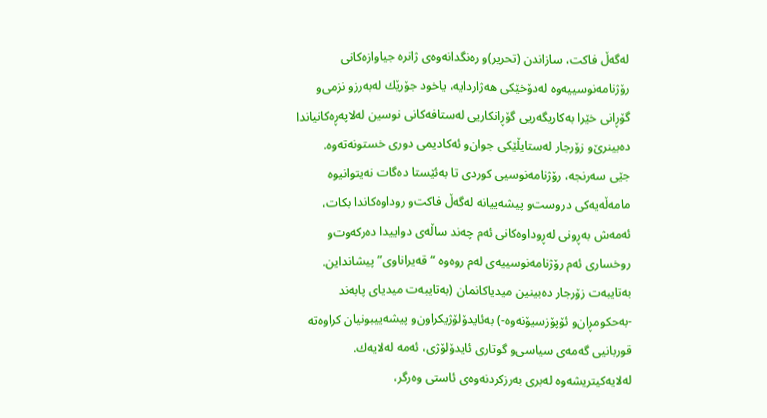له‌گه‌ڵ فاكت، سازاندن (تحریر)و ره‌نگدانه‌وه‌ی ژانره‌ جیاوازه‌كانی رۆژنامه‌نوسییه‌وه‌ له‌دۆخێكی هه‌ژاردایه‌، یاخود جۆرێك له‌به‌رز‌و نزمی‌و گۆڕانی خێرا به‌كاریگه‌ریی گۆڕانكاریی له‌ستافه‌كانی نوسین له‌لاپه‌ڕه‌كانیاندا ده‌بینرێ‌و زۆرجار له‌ستایڵێكی جوان‌و ئه‌كادیمی دوری خستونه‌ته‌وه‌.
جێی سه‌رنجه‌، رۆژنامه‌نوسیی كوردی تا به‌ئێستا ده‌گات نه‌یتوانیوه‌ مامه‌ڵه‌یه‌كی دروست‌و پیشه‌ییانه‌ له‌گه‌ڵ فاكت‌و روداوه‌كاندا بكات، ئه‌مه‌ش به‌ڕونی له‌ڕوداوه‌كانی ئه‌م چه‌ند ساڵه‌ی دواییدا ده‌ركه‌وت‌و روخساری ئه‌م رۆژنامه‌نوسییه‌ی له‌م روه‌وه‌ “قه‌یراناوی” پیشانداین. به‌تایبه‌ت زۆرجار ده‌بینین میدیاكانمان (به‌تایبه‌ت میدیای پابه‌ند -به‌حكومڕان‌و ئۆپۆزسیۆنه‌وه‌-) به‌ئایدۆلۆژیكراون‌و پیشه‌ییبونیان كراوه‌ته‌ قوربانیی گه‌مه‌ی سیاسی‌و گوتاری ئایدۆلۆژی، ئه‌مه‌ له‌لایه‌ك. له‌لایه‌كیتریشه‌وه‌ له‌بری به‌رزكردنه‌وه‌ی ئاستی وه‌رگر،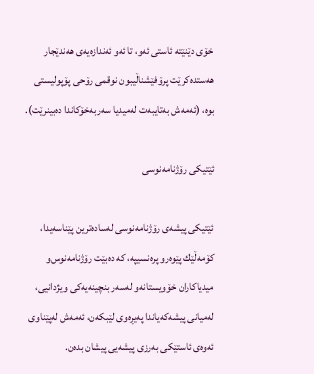خۆی دێنێته‌ ئاستی ئه‌و، تا ئه‌و ئه‌ندازه‌یه‌ی هه‌ندێجار هه‌ستده‌كرێت پرۆفێشناڵیبون نوقمی رۆحی پۆپولیستی بوه‌، (ئه‌مه‌ش به‌تایبه‌ت له‌میدیا سه‌ربه‌خۆكاندا ده‌بینرێت).

ئێتیكی رۆژنامه‌نوسی

ئێتیكی پیشه‌ی رۆژنامه‌نوسی له‌ساده‌ترین پێناسه‌یدا، كۆمه‌ڵێك پێوه‌ر‌و پره‌نسیپه‌، كه‌ ده‌بێت رۆژنامه‌نوس‌و میدیاكاران خۆویستانه‌‌و له‌سه‌ر بنچینه‌یه‌كی ویژدانیی، له‌میانی پیشه‌كه‌یاندا په‌یڕه‌وی لێبكه‌ن، ئه‌مه‌ش له‌پێناوی ئه‌وه‌ی ئاستێكی به‌رزی پیشه‌یی پیشان بده‌ن.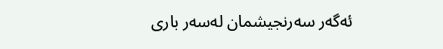ئه‌گه‌ر سه‌رنجیشمان له‌سه‌ر باری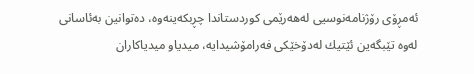ئه‌مڕۆی رۆژنامه‌نوسیی له‌هه‌رێمی كوردستاندا چڕبكه‌ینه‌وه‌، ده‌توانین به‌ئاسانی له‌وه‌ تێبگه‌ین ئێتیك له‌دۆخێكی فه‌رامۆشیدایه‌، میدیا‌و میدیاكاران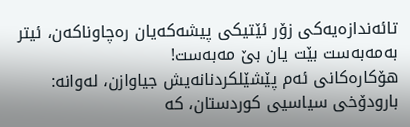تائه‌ندازه‌یه‌كی زۆر ئێتیكی پیشه‌كه‌یان ره‌چاوناكه‌ن، ئیتر به‌مه‌به‌ست بێت یان بێ مه‌به‌ست!
هۆكاره‌كانی ئه‌م پێشێلكردنانه‌یش جیاوازن، له‌وانه‌: بارودۆخی سیاسیی كوردستان، كه‌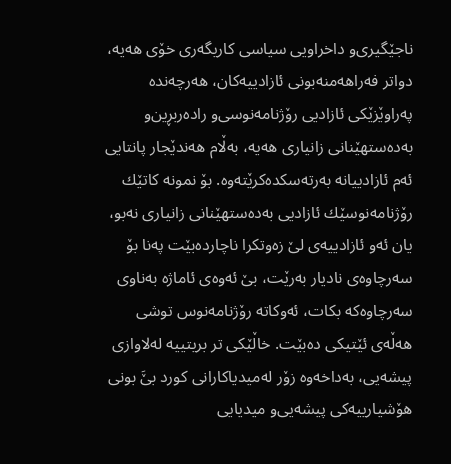ناجێگیری‌و داخراویی سیاسی كاریگه‌ری خۆی هه‌یه‌، دواتر فه‌راهه‌منه‌بونی ئازادییه‌كان، هه‌رچه‌نده‌ په‌راوێزێكی ئازادیی رۆژنامه‌نوسی‌و راده‌ربڕین‌و به‌ده‌ستهێنانی زانیاری هه‌یه‌، به‌ڵام هه‌ندێجار پانتایی ئه‌م ئازادییانه‌ به‌رته‌سكده‌كرێته‌وه‌. بۆ نمونه‌ كاتێك رۆژنامه‌نوسێك ئازادیی به‌ده‌ستهێنانی زانیاری نه‌بو، یان ئه‌و ئازادییه‌ی لێ زه‌وتكرا ناچارده‌بێت په‌نا بۆ سه‌رچاوه‌ی نادیار به‌رێت، بێ ئه‌وه‌ی ئاماژه‌ به‌ناوی سه‌رچاوه‌كه‌ بكات، ئه‌وكاته‌ رۆژنامه‌نوس توشی هه‌ڵه‌ی ئێتیكی ده‌بێت. خاڵێكی تر بریتییه‌ له‌لاوازی پیشه‌یی، به‌داخه‌وه‌ زۆر له‌میدیاكارانی كورد بێَ بونی هۆشیارییه‌كی پیشه‌یی‌و میدیایی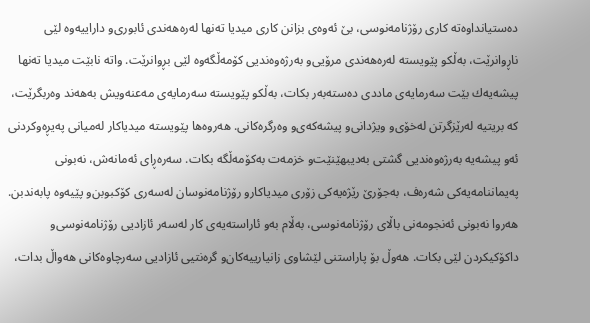ده‌ستیانداوه‌ته‌ كاری رۆژنامه‌نوسی، بێ ئه‌وه‌ی بزانن كاری میدیا ته‌نها له‌ره‌هه‌ندی ئابوری‌و داراییه‌وه‌ لێی ناڕوانرێت، به‌ڵكو پێویسته‌ له‌ره‌هه‌ندی مرۆیی‌و به‌رژه‌وه‌ندیی كۆمه‌ڵگه‌وه‌ لێی بڕوانرێت. واته‌ نابێت میدیا ته‌نها پیشه‌یه‌ك بێت سه‌رمایه‌ی ماددی ده‌سته‌به‌ر بكات، به‌ڵكو پێویسته‌ سه‌رمایه‌ی مه‌عنه‌ویش به‌هه‌ند وه‌ربگرێت، كه‌ بریتیه‌ له‌رێزگرتن له‌خۆی‌و ویژدانی‌و پیشه‌كه‌ی‌و وه‌رگره‌كانی. هه‌روه‌ها پێویسته‌ میدیاكار له‌میانی په‌یڕه‌وكردنی ئه‌و پیشه‌یه‌ به‌رژه‌وه‌ندیی گشتی به‌دیبهێنێت‌و خزمه‌ت به‌كۆمه‌ڵگه‌ بكات. سه‌ره‌ڕای ئه‌مانه‌ش، نه‌بونی په‌یماننامه‌یه‌كی شه‌ره‌ف، به‌جۆرێ رێژه‌یه‌كی زۆری میدیاكار‌و رۆژنامه‌نوسان له‌سه‌ری كۆكبوبن‌و پێیه‌وه‌ پابه‌ندبن. هه‌روا نه‌بونی ئه‌نجومه‌نی باڵای رۆژنامه‌نوسی، به‌ڵام به‌و ئاراسته‌یه‌ی كار له‌سه‌ر ئازادیی رۆژنامه‌نوسی‌و داكۆكیكردن لێی بكات. هه‌وڵ بۆ پاراستنی لێشاوی زانیارییه‌كان‌و گره‌نتیی ئازادیی سه‌رچاوه‌كانی هه‌واڵ بدات،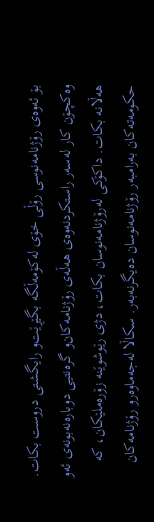بۆ ئه‌وه‌ی رۆژنامه‌نوسی رۆڵی خۆی له‌كۆمه‌ڵگه‌ بگێڕێت‌و رایگشتی دروست بكات. وه‌كچۆن كار له‌سه‌ر راستكردنه‌وه‌ی هه‌ڵه‌ی رۆژنامه‌كان‌و گره‌نتیی دوباره‌نه‌بونه‌ی ئه‌و هه‌ڵانه‌ بكات. داكۆكی له‌رۆژنامه‌نوسان بكات، دژی رێوشوێنه‌ زۆره‌ملێكان، كه‌ حكومه‌ته‌كان به‌رامبه‌ر رۆژنامه‌نوسان ده‌یگرنه‌به‌ر. سكاڵا له‌جه‌ماوه‌ر‌و رۆژنامه‌كان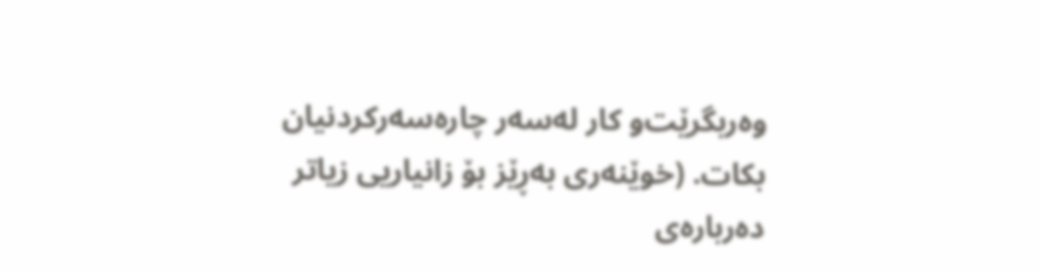وه‌ربگرێت‌و كار له‌سه‌ر چاره‌سه‌ركردنیان بكات. (خوێنه‌ری به‌ڕێز بۆ زانیاریی زیاتر ده‌رباره‌ی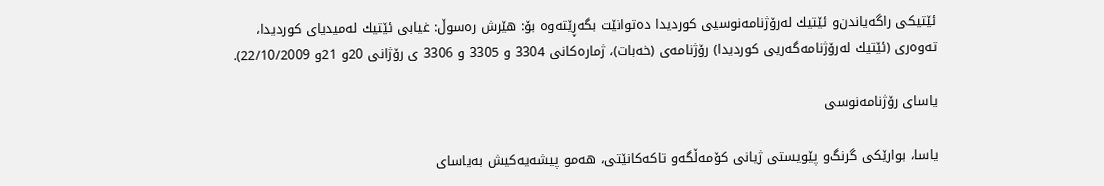ئێتیكی راگه‌یاندن‌و ئێتیك له‌رۆژنامه‌نوسیی كوردیدا ده‌توانێت بگه‌ڕێته‌وه‌ بۆ: هێرش ره‌سوڵ: غیابی ئێتیك له‌میدیای كوردیدا، ته‌وه‌ری (ئێتیك له‌رۆژنامه‌گه‌ریی كوردیدا) رۆژنامه‌ی (خه‌بات)، ژماره‌كانی 3304 و 3305 و 3306 ی رۆژانی 20و 21و 22/10/2009).

یاسای رۆژنامه‌نوسی

یاسا، بوارێكی گرنگ‌و پێویستی ژیانی كۆمه‌ڵگه‌‌و تاكه‌كانێتی، هه‌مو پیشه‌یه‌كیش به‌یاسای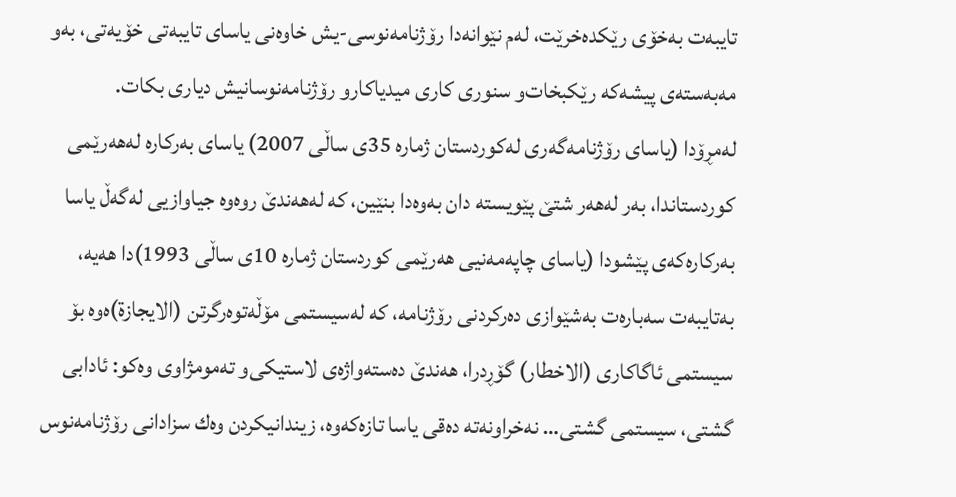تایبه‌ت به‌خۆی رێكده‌خرێت، له‌م نێوانه‌دا رۆژنامه‌نوسی-یش خاوه‌نی یاسای تایبه‌تی خۆیه‌تی، به‌و مه‌به‌سته‌ی پیشه‌كه‌ رێكبخات‌و سنوری كاری میدیاكار‌و رۆژنامه‌نوسانیش دیاری بكات.
له‌مڕۆدا (یاسای رۆژنامه‌گه‌ری له‌كوردستان ژماره‌ 35ی ساڵی 2007) یاسای به‌ركاره‌ له‌هه‌رێمی كوردستاندا، به‌ر له‌هه‌ر شتێ پێویسته‌ دان به‌وه‌دا بنێین، كه‌ له‌هه‌ندێ روه‌وه‌ جیاوازیی له‌گه‌ڵ یاسا به‌ركاره‌كه‌ی پێشودا (یاسای چاپه‌مه‌نیی هه‌رێمی كوردستان ژماره‌ 10ی ساڵی 1993)دا هه‌یه‌، به‌تایبه‌ت سه‌باره‌ت به‌شێوازی ده‌ركردنی رۆژنامه‌، كه‌ له‌سیستمی مۆڵه‌توه‌رگرتن (الایجازة‌)ه‌وه‌ بۆ سیستمی ئاگاكاری (الاخطار) گۆڕدرا، هه‌ندێ ده‌سته‌واژه‌ی لاستیكی‌و ته‌مومژاوی وه‌كو: ئادابی گشتی، سیستمی گشتی… نه‌خراونه‌ته‌ ده‌قی یاسا تازه‌كه‌وه‌، زیندانیكردن وه‌ك سزادانی رۆژنامه‌نوس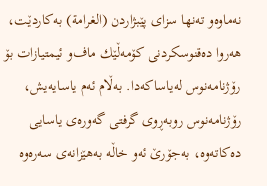نه‌ما‌وه‌‌و ته‌نها سزای پێبژاردن (الغرامة) به‌كاردێت، هه‌روا ده‌قنوسكردنی كۆمه‌ڵێك ماف‌و ئیمتیازات بۆ رۆژنامه‌نوس له‌یاساكه‌دا. به‌ڵام ئه‌م یاسایه‌یش، رۆژنامه‌نوس روبه‌ڕوی گرفتی گه‌وره‌ی یاسایی ده‌كاته‌وه‌، به‌جۆرێ ئه‌و خاڵه‌ به‌هێزانه‌ی سه‌ره‌وه‌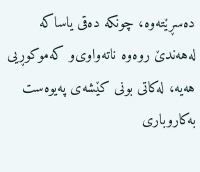ده‌سڕێته‌وه‌، چونكه‌ ده‌قی یاساكه‌ له‌هه‌ندێ روه‌وه‌ ناته‌واوی‌و كه‌موكوڕیی هه‌یه‌، له‌كاتی بونی كێشه‌ی په‌یوه‌ست به‌كاروباری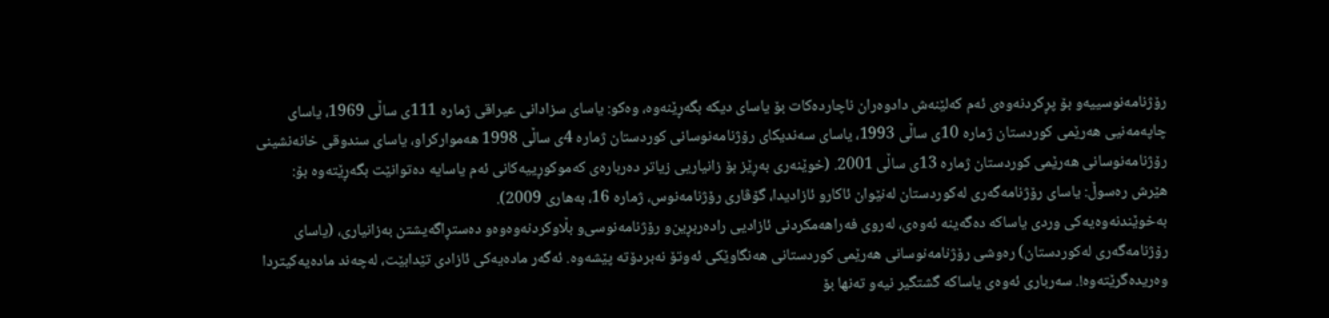رۆژنامه‌نوسییه‌‌و بۆ پڕكردنه‌وه‌ی ئه‌م كه‌لێنه‌ش دادوه‌ران ناچارده‌كات بۆ یاسای دیكه‌ بگه‌ڕێنه‌وه‌، وه‌كو: یاسای سزادانی عیراقی ژماره‌ 111ی ساڵی 1969، یاسای چاپه‌مه‌نیی هه‌رێمی كوردستان ژماره‌ 10ی ساڵی 1993، یاسای سه‌ندیكای رۆژنامه‌نوسانی كوردستان ژماره‌ 4ی ساڵی 1998 هه‌مواركراو، یاسای سندوقی خانه‌نشینی رۆژنامه‌نوسانی هه‌رێمی كوردستان ژماره‌ 13ی ساڵی 2001. (خوێنه‌ری به‌ڕێز بۆ زانیاریی زیاتر ده‌رباره‌ی كه‌موكوڕییه‌كانی ئه‌م یاسایه‌ ده‌توانێت بگه‌ڕێته‌وه‌ بۆ: هێرش ره‌سوڵ: یاسای رۆژنامه‌گه‌ری له‌كوردستان له‌نێوان ئاكار‌و ئازادیدا، گۆڤاری رۆژنامه‌نوس، ژماره‌ 16، به‌هاری 2009).
به‌خوێندنه‌وه‌یه‌كی وردی یاساكه‌ ده‌گه‌ینه‌ ئه‌وه‌ی، له‌روی فه‌راهه‌مكردنی ئازادیی راده‌ربڕین‌و رۆژنامه‌نوسی‌و بڵاوكردنه‌وه‌وه‌‌و ده‌ستڕاگه‌یشتن به‌زانیاری، (یاسای رۆژنامه‌گه‌ری له‌كوردستان) ره‌وشی رۆژنامه‌نوسانی هه‌رێمی كوردستانی هه‌نگاوێكی ئه‌وتۆ نه‌بردۆته‌ پێشه‌وه‌. ئه‌گه‌ر ماده‌یه‌كی ئازادی تێدابێت، له‌چه‌ند ماده‌یه‌كیتردا وه‌ریده‌گرێته‌وه‌!. سه‌رباری ئه‌وه‌ی یاساكه‌ گشتگیر نیه‌‌و ته‌نها بۆ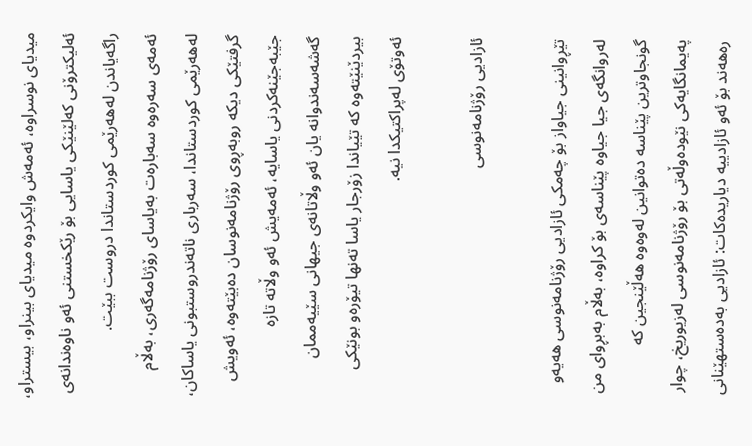میدیای نوسراوه‌، ئه‌مه‌ش وایكردوه‌ میدیای بینراو، بیستراو، ئه‌لیكترۆنی كه‌لێنێكی یاسایی بۆ رێكخستنی ئه‌و ناوه‌ندانه‌ی راگه‌یاندن له‌هه‌رێمی كوردستاندا دروست ببێت.
ئه‌مه‌ی سه‌ره‌وه‌ سه‌باره‌ت به‌یاسای رۆژنامه‌گه‌ری، به‌ڵام له‌هه‌رێمی كوردستاندا، سه‌رباری ناته‌ندروستبونی یاساكان، گرفتێكی دیكه‌ روبه‌ڕوی رۆژنامه‌نوسان ده‌بێته‌وه‌، ئه‌ویش جێبه‌جێنه‌كردنی یاسایه‌، ئه‌مه‌یش ئه‌و وڵاته‌ تازه‌ گه‌شه‌سه‌ندوانه‌ یان ئه‌و وڵاتانه‌ی جیهانی سێیه‌ممان بیردێنێته‌وه‌ كه‌ تێیاندا زۆرجار یاسا ته‌نها تیۆره‌‌و بونێكی ئه‌وتۆی له‌پراكتیكدا نیه‌.

ئازادیی رۆژنامه‌نوسی

تێڕوانینی جیاواز بۆ چه‌مكی ئازادیی رۆژنامه‌نوسی هه‌یه‌‌و له‌روانگه‌ی جیا جیاوه‌ پێناسه‌ی بۆ كراوه‌، به‌ڵام به‌بڕوای من گونجاوترین پێناسه‌ ده‌توانین له‌وه‌وه‌ هه‌ڵێنجین كه‌ په‌یمانگایه‌كی نێوده‌وڵه‌تی بۆ رۆژنامه‌نوسی له‌زیوریخ، چوار ره‌هه‌ند بۆ ئه‌و ئازادییه‌ دیاریده‌كات: ئازادیی به‌ده‌ستهێنانی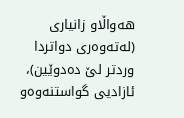هه‌واڵا‌و زانیاری (له‌ته‌وه‌ری دواتردا وردتر لێ ده‌دوێین)، ئازادیی گواستنه‌وه‌‌و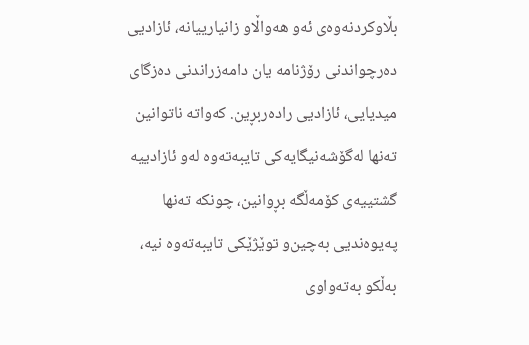بڵاوكردنه‌وه‌ی ئه‌و هه‌واڵا‌و زانیارییانه‌، ئازادیی ده‌رچواندنی رۆژنامه‌ یان دامه‌زراندنی ده‌زگای میدیایی، ئازادیی راده‌ربڕین. كه‌واته‌ ناتوانین ته‌نها له‌گۆشه‌نیگایه‌كی تایبه‌ته‌وه‌ له‌و ئازادییه‌ گشتییه‌ی كۆمه‌ڵگه‌ بڕوانین، چونكه‌ ته‌نها په‌یوه‌ندیی به‌چین‌و توێژێكی تایبه‌ته‌وه‌ نیه‌، به‌ڵكو به‌ته‌واوی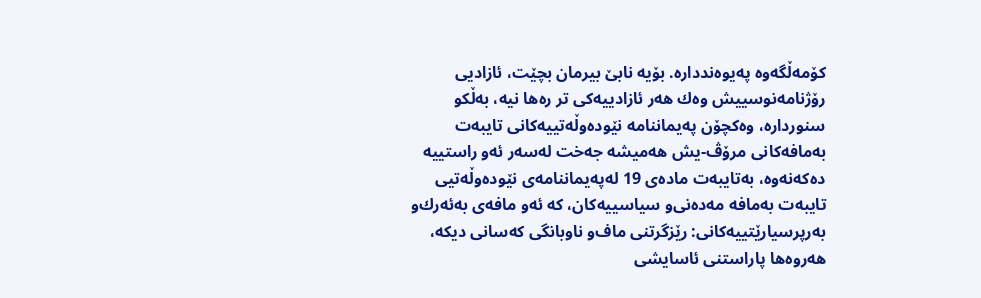كۆمه‌ڵگه‌وه‌ په‌یوه‌ندداره‌. بۆیه‌ نابێ بیرمان بچێت، ئازادیی رۆژنامه‌نوسییش وه‌ك هه‌ر ئازادییه‌كی تر ره‌ها نیه‌، به‌ڵكو سنورداره‌، وه‌كچۆن په‌یماننامه‌ نێوده‌وڵه‌تییه‌كانی تایبه‌ت به‌مافه‌كانی مرۆڤ-یش هه‌میشه‌ جه‌خت له‌سه‌ر ئه‌و راستییه‌ ده‌كه‌نه‌وه‌، به‌تایبه‌ت ماده‌ی 19 له‌په‌یماننامه‌ی نێوده‌وڵه‌تیی تایبه‌ت به‌مافه‌ مه‌ده‌نی‌و سیاسییه‌كان، كه‌ ئه‌و مافه‌ی به‌ئه‌رك‌و به‌رپرسیارێتییه‌كانی: رێزگرتنی ماف‌و ناوبانگی كه‌سانی دیكه‌، هه‌روه‌ها پاراستنی ئاسایشی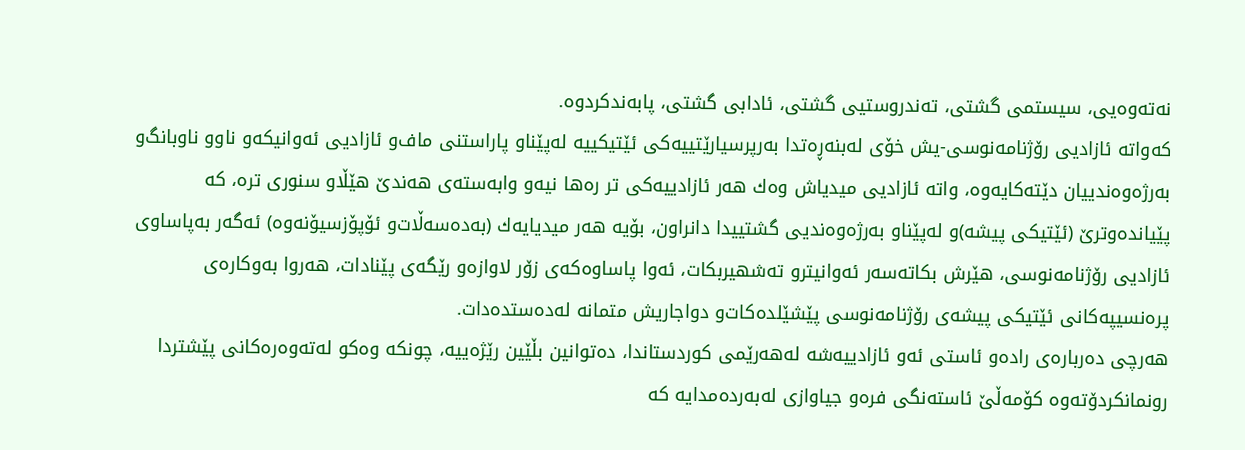نه‌ته‌وه‌یی، سیستمی گشتی، ته‌ندروستیی گشتی، ئادابی گشتی، پابه‌ندكردوه‌.
كه‌واته‌ ئازادیی رۆژنامه‌نوسی-یش خۆی له‌بنه‌ڕه‌تدا به‌رپرسیارێتییه‌كی ئێتیكییه‌ له‌پێناو پاراستنی ماف‌و ئازادیی ئه‌وانیكه‌‌و ناو‌و ناوبانگ‌و به‌رژه‌وه‌ندییان دێته‌كایه‌وه‌، واته‌ ئازادیی میدیاش وه‌ك هه‌ر ئازادییه‌كی تر ره‌ها نیه‌‌و وابه‌سته‌ی هه‌ندێ‌ هێڵا‌و سنوری تره‌، كه‌ پێیانده‌وترێ‌ (ئێتیكی پیشه‌)و له‌پێناو به‌رژه‌وه‌ندیی گشتییدا دانراون، بۆیه‌ هه‌ر میدیایه‌ك (به‌ده‌سه‌ڵات‌و ئۆپۆزسیۆنه‌وه‌) ئه‌گه‌ر به‌پاساوی ئازادیی رۆژنامه‌نوسی، هێرش بكاته‌سه‌ر ئه‌وانیتر‌و ته‌شهیربكات، ئه‌وا پاساوه‌كه‌ی زۆر لاوازه‌‌و رێگه‌ی پێنادات، هه‌روا به‌وكاره‌ی پره‌نسیپه‌كانی ئێتیكی پیشه‌ی رۆژنامه‌نوسی پێشێلده‌كات‌و دواجاریش متمانه‌ له‌ده‌ستده‌دات.
هه‌رچی ده‌رباره‌ی راده‌‌و ئاستی ئه‌و ئازادییه‌شه‌ له‌هه‌رێمی كوردستاندا، ده‌توانین بڵێین رێژه‌ییه‌، چونكه‌ وه‌كو له‌ته‌وه‌ره‌كانی پێشتردا رونمانكردۆته‌وه‌ كۆمه‌ڵێ ئاسته‌نگی فره‌‌و جیاوازی له‌به‌رده‌مدایه‌ كه‌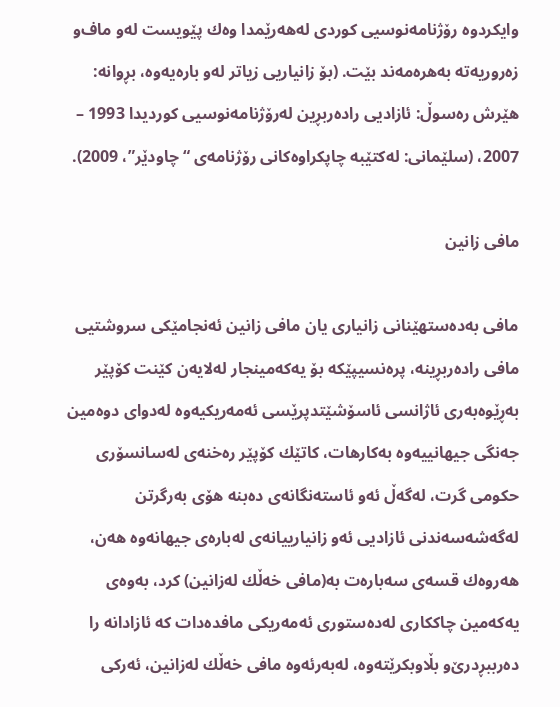وایكردوه‌ رۆژنامه‌نوسیی كوردی له‌هه‌رێمدا وه‌ك پێویست له‌و ماف‌و زه‌روریه‌ته‌ به‌هره‌مه‌ند بێت. (بۆ زانیاریی زیاتر له‌و باره‌یه‌وه‌، بڕوانه‌: هێرش ره‌سوڵ: ئازادیی راده‌ربڕین له‌رۆژنامه‌نوسیی كوردیدا 1993 – 2007، (سلێمانی: له‌كتێبه‌ چاپكراوه‌كانی رۆژنامه‌ی “چاودێر”، 2009).

مافی زانین

مافی به‌ده‌ستهێنانی زانیاری یان مافی زانین ئه‌نجامێكی سروشتیی مافی راده‌ربڕینه‌، پره‌نسیپێكه‌ بۆ یه‌كه‌مینجار له‌لایه‌ن كێنت كۆپێر به‌ڕێوه‌به‌ری ئاژانسی ئاسۆشێتدپرێسی ئه‌مه‌ریكیه‌وه‌ له‌دوای دوه‌مین جه‌نگی جیهانییه‌وه‌ به‌كارهات، كاتێك كۆپێر ره‌خنه‌ی له‌سانسۆری حكومی گرت، له‌گه‌ڵ ئه‌و ئاسته‌نگانه‌ی ده‌بنه‌ هۆی به‌رگرتن له‌گه‌شه‌سه‌ندنی ئازادیی ئه‌و زانیارییانه‌ی له‌باره‌ی جیهانه‌وه‌ هه‌ن، هه‌روه‌ك قسه‌ی سه‌باره‌ت به‌(مافی خه‌ڵك له‌زانین) كرد، به‌وه‌ی یه‌كه‌مین چاككاری له‌ده‌ستوری ئه‌مه‌ریكی مافده‌دات كه‌ ئازادانه‌ را ده‌رببڕدرێ‌و بڵاوبكرێته‌وه‌، له‌به‌رئه‌وه‌ مافی خه‌ڵك له‌زانین، ئه‌ركی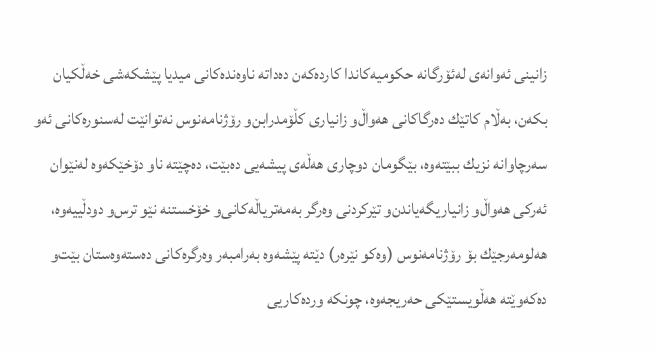زانینی ئه‌وانه‌ی له‌ئۆرگانه‌ حكومیه‌كاندا كارده‌كه‌ن ده‌داته‌ ناوه‌نده‌كانی میدیا پێشكه‌شی خه‌ڵكیان بكه‌ن، به‌ڵام كاتێك ده‌رگاكانی هه‌واڵ‌و زانیاری كڵۆمدرابن‌و رۆژنامه‌نوس نه‌توانێت له‌سنوره‌كانی ئه‌و سه‌رچاوانه‌ نزیك ببێته‌وه‌، بێگومان دوچاری هه‌ڵه‌ی پیشه‌یی ده‌بێت، ده‌چێته‌ ناو دۆخێكه‌وه‌ له‌نێوان ئه‌ركی هه‌واڵ‌و زانیاریگه‌یاندن‌و تێركردنی وه‌رگر به‌مه‌تریاڵه‌كانی‌و خۆخستنه‌ نێو ترس‌و دودڵییه‌وه‌، هه‌لومه‌رجێك بۆ رۆژنامه‌نوس (وه‌كو نێره‌ر) دێته‌ پێشه‌وه‌ به‌رامبه‌ر وه‌رگره‌كانی ده‌سته‌وه‌ستان بێت‌و ده‌كه‌وێته‌ هه‌ڵویستێكی حه‌ریجه‌وه‌، چونكه‌ ورده‌كاریی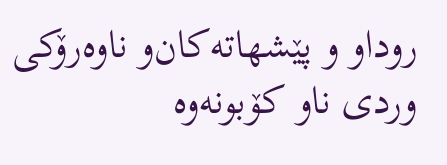روداو ‌و پێشهاته‌كان‌و ناوه‌رۆكی وردی ناو كۆبونه‌وه‌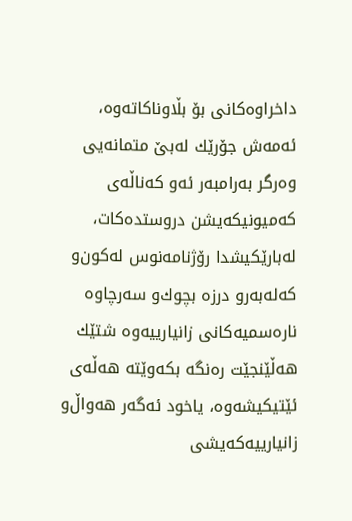داخراوه‌كانی بۆ بڵاوناكاته‌وه‌، ئه‌مه‌ش جۆرێك له‌بێ متمانه‌یی وه‌رگر به‌رامبه‌ر ئه‌و كه‌ناڵه‌ی كه‌میونیكه‌یشن دروستده‌كات، له‌بارێكیشدا رۆژنامه‌نوس له‌كون‌و كه‌له‌به‌ر‌و درزه‌ بچوك‌و سه‌رچاوه‌ ناره‌سمیه‌كانی زانیارییه‌وه‌ شتێك هه‌ڵێنجێت ره‌نگه‌ بكه‌وێته‌ هه‌ڵه‌ی ئێتیكیشه‌وه‌، یاخود ئه‌گه‌ر هه‌واڵ‌و زانیارییه‌كه‌یشی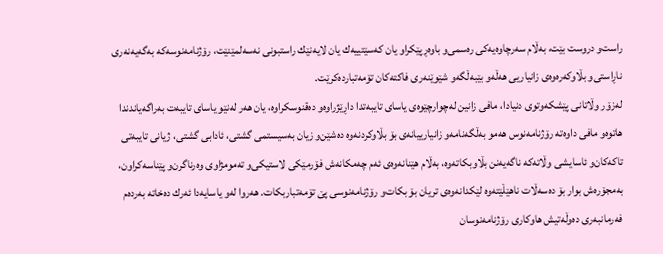راست‌و دروست بێت، به‌ڵام سه‌رچاوه‌یه‌كی ره‌سمی‌و باوه‌ڕپێكراو یان كه‌سێتییه‌ك یان لایه‌نێك راستبونی نه‌سه‌لمێنێت، رۆژنامه‌نوسه‌كه‌ به‌گه‌یه‌نه‌ری ناڕاستی‌و بڵاوكه‌ره‌وه‌ی زانیاریی هه‌ڵه‌‌و بێبه‌ڵگه‌‌و شێوێنه‌ری فاكته‌كان تۆمه‌تبارده‌كرێت.
له‌زۆر وڵاتانی پێشكه‌وتوی دنیادا، مافی زانین له‌چوارچێوه‌ی یاسای تایبه‌تدا داڕێژراوه‌‌و ده‌قنوسكراوه‌، یان هه‌ر له‌نێو یاسای تایبه‌ت به‌راگه‌یاندندا هاتوه‌‌و مافی داوه‌ته‌ رۆژنامه‌نوس هه‌مو به‌ڵگه‌نامه‌‌و زانیارییانه‌ی بۆ بڵاوكردنه‌وه‌ ده‌شێن‌و زیان به‌سیستمی گشتی، ئادابی گشتی، ژیانی تایبه‌تی تاكه‌كان‌و ئاسایشی وڵاته‌كه‌ ناگه‌یه‌نن بڵاوبكاته‌وه‌، به‌ڵام هێنانه‌وه‌ی ئه‌م چه‌مكانه‌ش فۆرمێكی لاستیكی‌و ته‌مومژاوی وه‌رناگرن‌و پێناسه‌كراون، به‌مجۆره‌ش بوار بۆ ده‌سه‌ڵات ناهێڵێته‌وه‌ لێكدانه‌وه‌ی تریان بۆ بكات‌و رۆژنامه‌نوسی پێ تۆمه‌تباربكات. هه‌روا له‌و یاسایه‌دا ئه‌رك ده‌خاته‌ به‌رده‌م فه‌رمانبه‌ری ده‌وڵه‌تیش هاوكاری رۆژنامه‌نوسان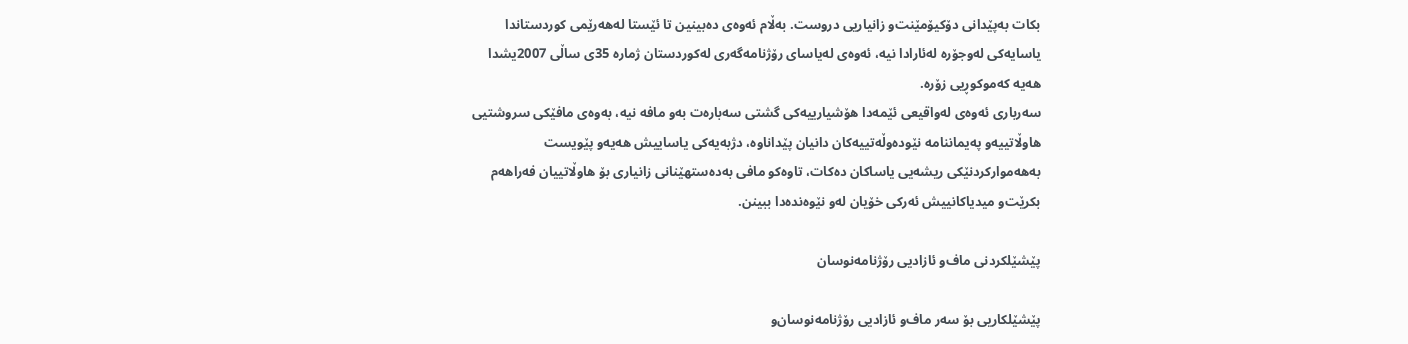بكات به‌پێدانی دۆكیۆمێنت‌و زانیاریی دروست. به‌ڵام ئه‌وه‌ی ده‌بینین تا ئێستا له‌هه‌رێمی كوردستاندا یاسایه‌كی له‌وجۆره‌ له‌ئارادا نیه‌، ئه‌وه‌ی له‌یاسای رۆژنامه‌گه‌ری له‌كوردستان ژماره‌ 35ی ساڵی 2007یشدا هه‌یه‌ كه‌موكوڕیی زۆره‌.
سه‌رباری ئه‌وه‌ی له‌واقیعی ئێمه‌دا هۆشیارییه‌كی گشتی سه‌باره‌ت به‌و مافه‌ نیه‌، به‌وه‌ی مافێكی سروشتیی هاوڵاتییه‌‌و په‌یماننامه‌ نێوده‌وڵه‌تییه‌كان دانیان پێداناوه‌، دژبه‌یه‌كی یاساییش هه‌یه‌‌و پێویست به‌هه‌مواركردنێكی ریشه‌یی یاساكان ده‌كات، تاوه‌كو مافی به‌ده‌ستهێنانی زانیاری بۆ هاوڵاتییان فه‌راهه‌م بكرێت‌و میدیاكانییش ئه‌ركی خۆیان له‌و نێوه‌نده‌دا ببینن.

پێشێلكردنی ماف‌و ئازادیی رۆژنامه‌نوسان

پێشێلكاریی بۆ سه‌ر ماف‌و ئازادیی رۆژنامه‌نوسان‌و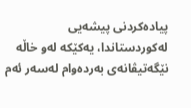پیاده‌كردنی پیشه‌یی له‌كوردستاندا، یه‌كێكه‌ له‌و خاڵه‌ نێگه‌تیڤانه‌ی به‌رده‌وام له‌سه‌ر ئه‌م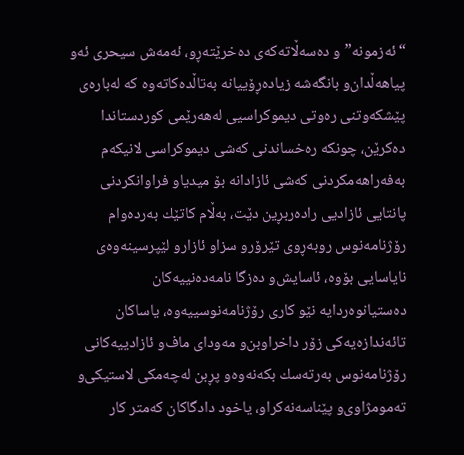“ئه‌زمونه‌”و ده‌سه‌ڵاته‌كه‌ی ده‌خرێته‌ڕو، ئه‌مه‌ش سیحری ئه‌و پیاهه‌ڵدان‌و بانگه‌شه‌ زیاده‌ڕۆییانه‌ به‌تاڵده‌كاته‌وه‌ كه‌ له‌باره‌ی پێشكه‌وتنی ره‌وتی دیموكراسیی له‌هه‌رێمی كوردستاندا ده‌كرێن، چونكه‌ ره‌خساندنی كه‌شی دیموكراسی لانیكه‌م به‌فه‌راهه‌مكردنی كه‌شی ئازادانه‌ بۆ میدیا‌و فراوانكردنی پانتایی ئازادیی راده‌ربڕین دێت، به‌ڵام كاتێك به‌رده‌وام رۆژنامه‌نوس روبه‌ڕوی تێرۆر‌و سزا‌و ئازار‌و لێپرسینه‌وه‌ی نایاسایی بۆوه‌، ئاسایش‌و ده‌زگا نامه‌ده‌نییه‌كان ده‌ستیانوه‌ردایه‌ نێو كاری رۆژنامه‌نوسییه‌وه‌، یاساكان تائه‌ندازه‌یه‌كی زۆر داخراوبن‌و مه‌ودای ماف‌و ئازادییه‌كانی رۆژنامه‌نوس به‌رته‌سك بكه‌نه‌وه‌‌و پڕبن له‌چه‌مكی لاستیكی‌و ته‌مومژاوی‌و پێناسه‌نه‌كراو، یاخود دادگاكان كه‌متر كار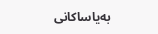به‌یاساكانی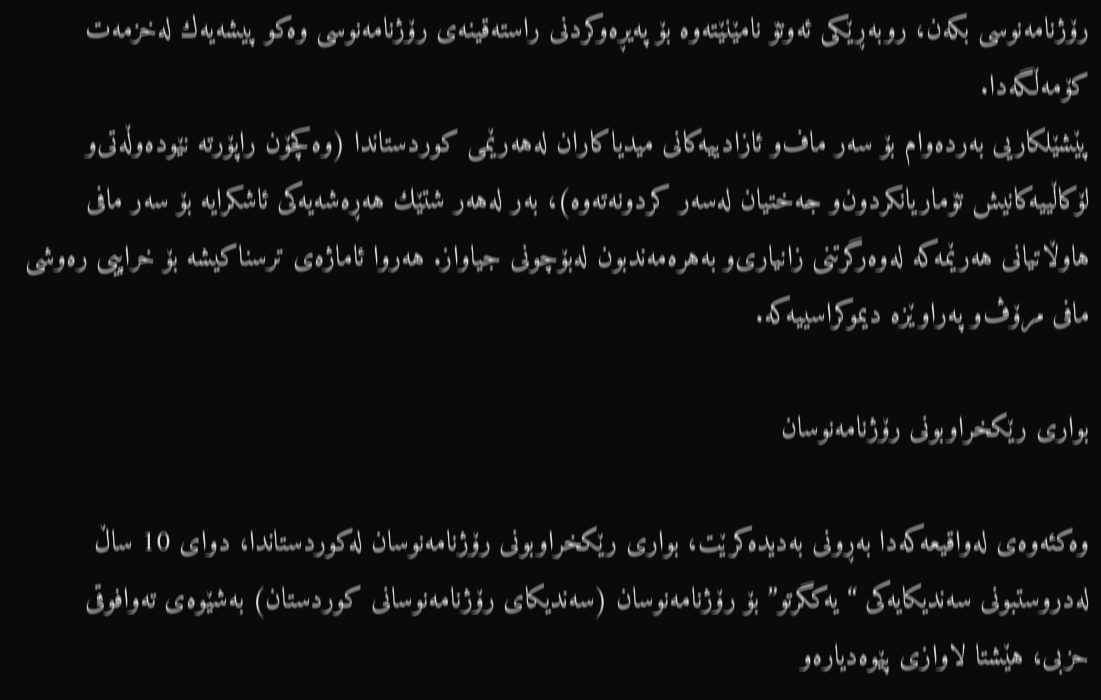رۆژنامه‌نوسی بكه‌ن، روبه‌ڕێكی ئه‌وتۆ نامێنێته‌وه‌ بۆ په‌یڕه‌وكردنی راسته‌قینه‌ی رۆژنامه‌نوسی وه‌كو پیشه‌یه‌ك له‌خزمه‌ت كۆمه‌ڵگه‌دا.
پێشێلكاریی به‌رده‌وام بۆ سه‌ر ماف‌و ئازادییه‌كانی میدیاكاران له‌هه‌رێمی كوردستاندا (وه‌كچۆن راپۆرته‌ نێوده‌وڵه‌تی‌و لۆكاڵییه‌كانیش تۆماریانكردون‌و جه‌ختیان له‌سه‌ر كردونه‌ته‌وه‌)، به‌ر له‌هه‌ر شتێك هه‌ڕه‌شه‌یه‌كی ئاشكرایه‌ بۆ سه‌ر مافی هاوڵاتیانی هه‌رێمه‌كه‌ له‌وه‌رگرتنی زانیاری‌و به‌هره‌مه‌ندبون له‌بۆچونی جیاواز. هه‌روا ئاماژه‌ی ترسناكیشه‌ بۆ خراپیی ره‌وشی مافی مرۆڤ‌و په‌راوێزه‌ دیموكراسییه‌كه‌.

بواری رێكخراوبونی رۆژنامه‌نوسان

وه‌كئه‌وه‌ی له‌واقیعه‌كه‌دا به‌ڕونی به‌دیده‌كرێت، بواری رێكخراوبونی رۆژنامه‌نوسان له‌كوردستاندا، دوای 10 ساڵ له‌دروستبونی سه‌ندیكایه‌كی “یه‌كگرتو” بۆ رۆژنامه‌نوسان (سه‌ندیكای رۆژنامه‌نوسانی كوردستان) به‌شێوه‌ی ته‌وافوقی حزبی، هێشتا لاوازی پێوه‌دیاره‌‌و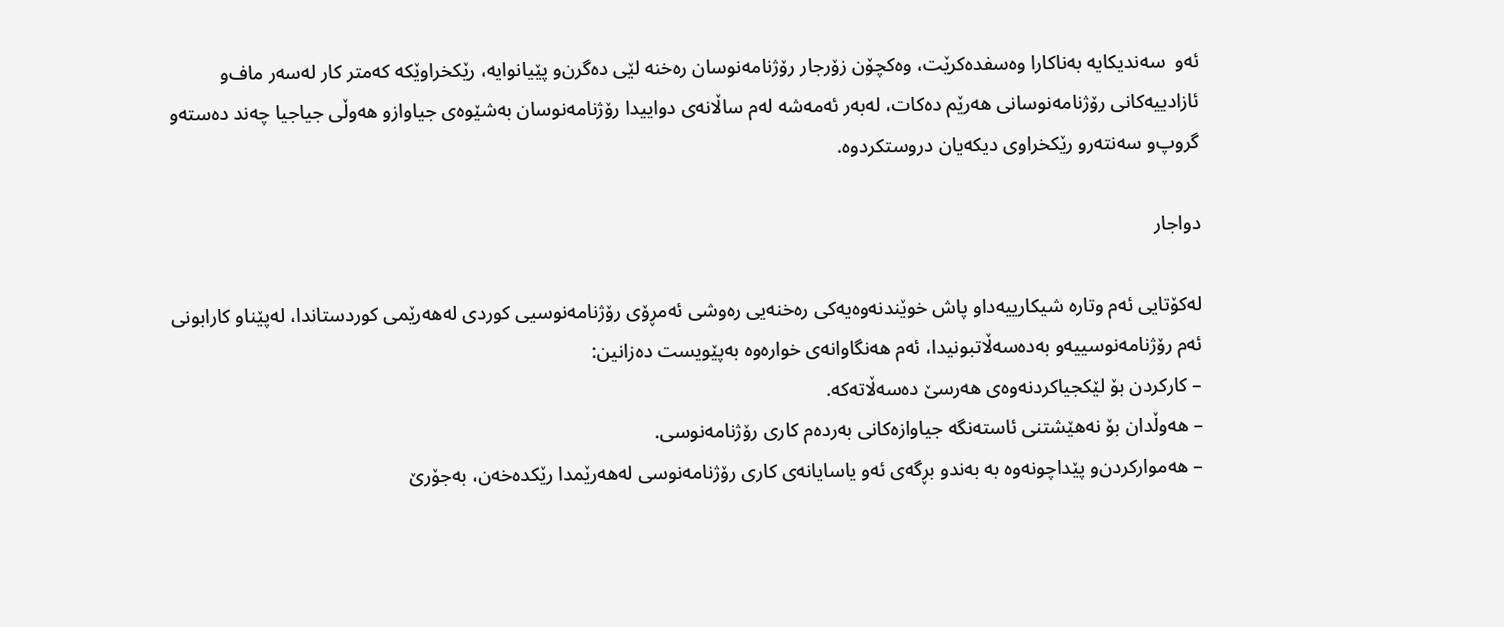ئه‌و  سه‌ندیكایه‌ به‌ناكارا وه‌سفده‌كرێت، وه‌كچۆن زۆرجار رۆژنامه‌نوسان ره‌خنه‌ لێی ده‌گرن‌و پێیانوایه‌، رێكخراوێكه‌ كه‌متر كار له‌سه‌ر ماف‌و ئازادییه‌كانی رۆژنامه‌نوسانی هه‌رێم ده‌كات، له‌به‌ر ئه‌مه‌شه‌ له‌م ساڵانه‌ی دواییدا رۆژنامه‌نوسان به‌شێوه‌ی جیاواز‌و هه‌وڵی جیاجیا چه‌ند ده‌سته‌‌و گروپ‌و سه‌نته‌ر‌و رێكخراوی دیكه‌یان دروستكردوه‌.

دواجار

له‌كۆتایی ئه‌م وتاره‌ شیكارییه‌دا‌و پاش خوێندنه‌وه‌یه‌كی ره‌خنه‌یی ره‌وشی ئه‌مڕۆی رۆژنامه‌نوسیی كوردی له‌هه‌رێمی كوردستاندا، له‌پێناو كارابونی ئه‌م رۆژنامه‌نوسییه‌‌و به‌ده‌سه‌ڵاتبونیدا، ئه‌م هه‌نگاوانه‌ی خواره‌وه‌ به‌پێویست ده‌زانین:
– كاركردن بۆ لێكجیاكردنه‌وه‌ی هه‌رسێ ده‌سه‌ڵاته‌كه‌.
– هه‌وڵدان بۆ نه‌هێشتنی ئاسته‌نگه‌ جیاوازه‌كانی به‌رده‌م كاری رۆژنامه‌نوسی.
– هه‌مواركردن‌و پێداچونه‌وه‌ به‌ به‌ند‌و بڕگه‌ی ئه‌و یاسایانه‌ی كاری رۆژنامه‌نوسی له‌هه‌رێمدا رێكده‌خه‌ن، به‌جۆرێ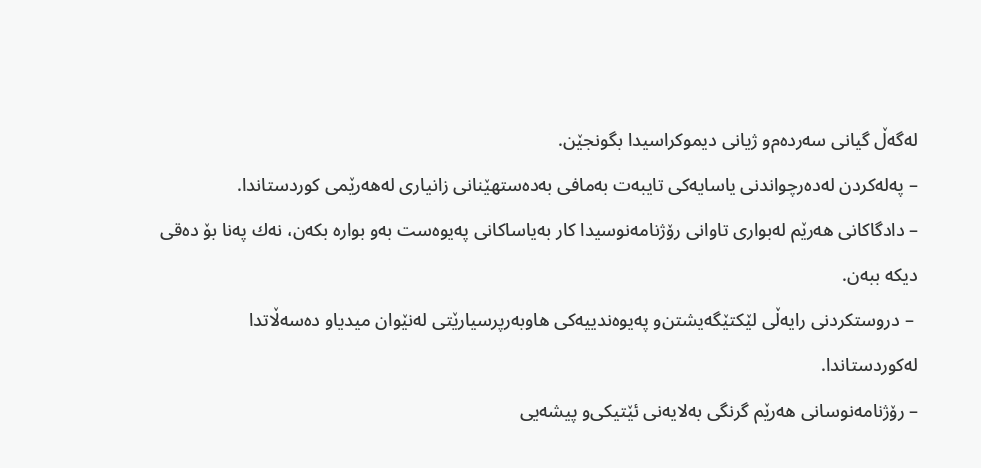له‌گه‌ڵ گیانی سه‌رده‌م‌و ژیانی دیموكراسیدا بگونجێن.
– په‌له‌كردن له‌ده‌رچواندنی یاسایه‌كی تایبه‌ت به‌مافی به‌ده‌ستهێنانی زانیاری له‌هه‌رێمی كوردستاندا.
– دادگاكانی هه‌رێم له‌بواری تاوانی رۆژنامه‌نوسیدا كار به‌یاساكانی په‌یوه‌ست به‌و بواره‌ بكه‌ن، نه‌ك په‌نا بۆ ده‌قی دیكه‌ ببه‌ن.
 – دروستكردنی رایه‌ڵی لێكتێگه‌یشتن‌و په‌یوه‌ندییه‌كی هاوبه‌رپرسیارێتی له‌نێوان میدیا‌و ده‌سه‌ڵاتدا له‌كوردستاندا.
– رۆژنامه‌نوسانی هه‌رێم گرنگی به‌لایه‌نی ئێتیكی‌و پیشه‌یی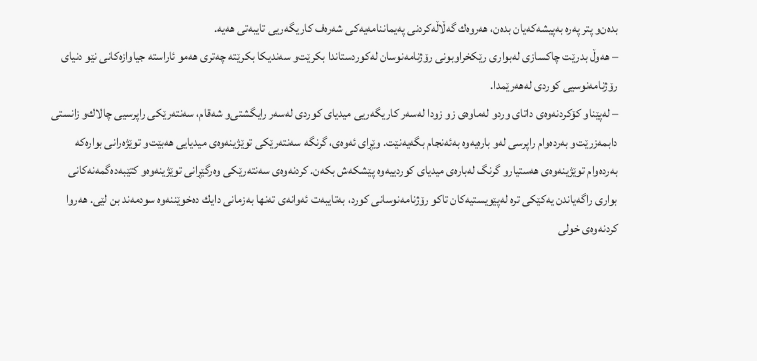بده‌ن‌و پتر په‌ره‌ به‌پیشه‌كه‌یان بده‌ن، هه‌روه‌ك گه‌ڵاڵه‌كردنی په‌یماننامه‌یه‌كی شه‌ره‌ف كاریگه‌ریی تایبه‌تی هه‌یه‌.
– هه‌وڵ بدرێت چاكسازی له‌بواری رێكخراوبونی رۆژنامه‌نوسان له‌كوردستاندا بكرێت‌و سه‌ندیكا بكرێته‌ چه‌تری هه‌مو ئاراسته‌ جیاوازه‌كانی نێو دنیای رۆژنامه‌نوسیی كوردی له‌هه‌رێمدا.
– له‌پێناو كۆكردنه‌وه‌ی داتای ورد‌و له‌ماوه‌ی زو زودا له‌سه‌ر كاریگه‌ریی میدیای كوردی له‌سه‌ر رایگشتی‌و شه‌قام، سه‌نته‌رێكی راپرسیی چالاك‌و زانستی دابمه‌زرێت‌و به‌رده‌وام راپرسی له‌و باره‌یه‌وه‌ به‌ئه‌نجام بگه‌یه‌نێت. وێڕای ئه‌وه‌ی، گرنگه‌ سه‌نته‌رێكی توێژینه‌وه‌ی میدیایی هه‌بێت‌و توێژه‌رانی بواره‌كه‌ به‌رده‌وام توێژینه‌وه‌ی هه‌ستیار‌و گرنگ له‌باره‌ی میدیای كوردییه‌وه‌ پێشكه‌ش بكه‌ن. كردنه‌وه‌ی سه‌نته‌رێكی وه‌رگێڕانی توێژینه‌وه‌‌و كتێبه‌ده‌گمه‌نه‌كانی بواری راگه‌یاندن یه‌كێكی تره‌ له‌پێویستیه‌كان تاكو رۆژنامه‌نوسانی كورد، به‌تایبه‌ت ئه‌وانه‌ی ته‌نها به‌زمانی دایك ده‌خوێننه‌وه‌ سودمه‌ند بن لێی. هه‌روا كردنه‌وه‌ی خولی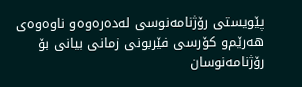پێویستی رۆژنامه‌نوسی له‌ده‌ره‌وه‌‌و ناوه‌وه‌ی هه‌رێم‌و كۆرسی فێربونی زمانی بیانی بۆ رۆژنامه‌نوسان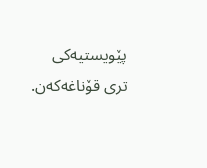پێویستیه‌كی تری قۆناغه‌كه‌ن.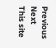Previous
Next
This site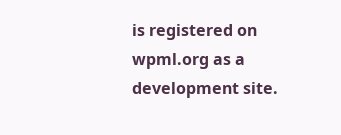is registered on wpml.org as a development site.